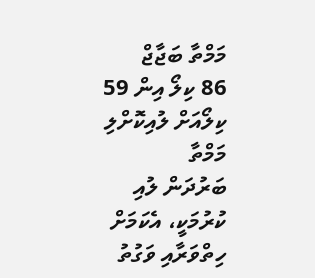މަމްތާ ބަޖާޖް
86 ކިލޯ އިން 59 ކިލޯއަށް ލުއިކޮށްލި މަމްތާ
ބަރުދަން ލުއި ކުރުމަކީ، އެކަމަށް ހިތްވަރާއި ވަގުތު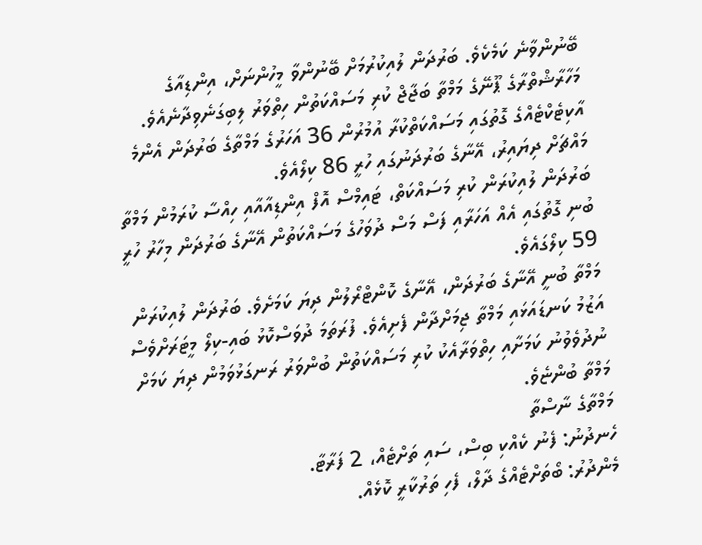ބޭނުންވާނެ ކަމެކެވެ. ބަރުދަން ލުއިކުރުމަށް ބޭނުންވާ މީހުންނަށް، އިންޑިއާގެ މަހާރާޝްތްރާގެ ޕޫނޭގެ މަމްތާ ބަޖާޖް ކުރި މަސައްކަތުން ހިތްވަރު ލިބިގަނެވިދާނެއެވެ.
އާކިޓެކްޓެއްގެ ގޮތުގައި މަސައްކަތްކުރާ އުމުރުން 36 އަހަރުގެ މަމްތާގެ ބަރުދަން އެންމެ މައްޗަށް ދިޔައިރު، އޭނާގެ ބަރުދަނުގައި ހުރީ 86 ކިލޯއެވެ.
ބަރުދަން ލުއިކުރަން ކުރި މަސައްކަތް، ޓައިމްސް އޮފް އިންޑިއާއާއި ހިއްސާ ކުރަމުން މަމްތާ ބުނި ގޮތުގައި އެއް އަހަރާއި ފަސް މަސް ދުވަހުގެ މަސައްކަތުން އޭނާގެ ބަރުދަން މިހާރު ހުރީ 59 ކިލޯގައެވެ.
މަމްތާ ބުނީ އޭނާގެ ބަރުދަން، އޭނާގެ ކޮންޓްރޯލުން ދިޔަ ކަމަށެވެ. ބަރުދަން ލުއިކުރަން އަޒުމު ކަނޑައަޅައި މަމްތާ ޖިމަށްދާން ފެށިއެވެ. ފުރަތަމަ ދުވަސްކޮޅު ބައި-ކިލޯ މީޓަރަށްވެސް ނުދުވެވުނު ކަމަށާއި ހިތްވަރާއެކު ކުރި މަސައްކަތުން ބުންވަރު ރަނގަޅުވަމުން ދިޔަ ކަމަށް މަމްތާ ބުންޏެވެ.
މަމްތާގެ ނާސްތާ
ހެނދުނު: ފެނު ކެއްކި ބިސް، ސައި ތަށްޓެއް، 2 ފަރާޓާ.
މެންދުރު: ބޯތަށްޓެއްގެ ދާލް، ފެހި ތަރުކާރީ ކޮޅެއް.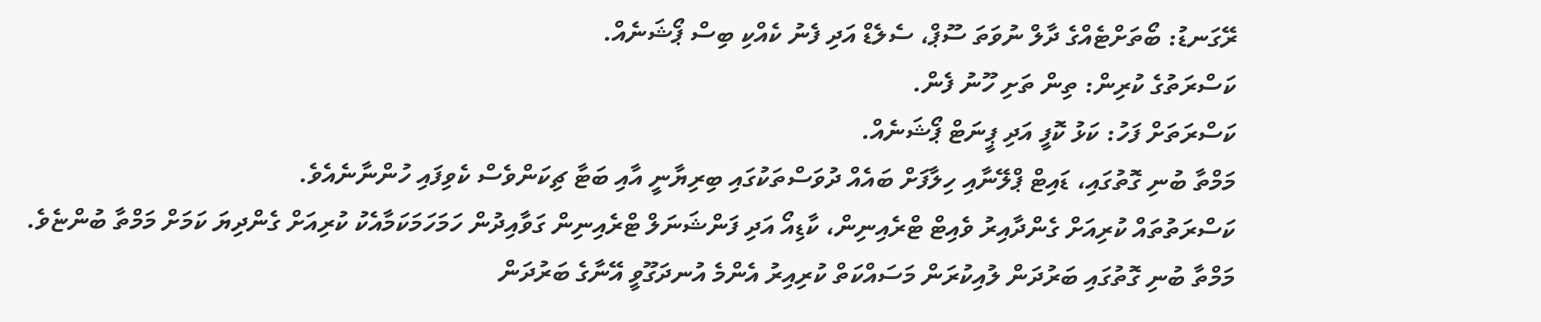ރޭގަނޑު: ބޯތަށްޓެއްގެ ދާލް ނުވަތަ ސޫޕް، ސެލެޑް އަދި ފެނު ކެއްކި ބިސް ޕޯޝަނެއް.
ކަސްރަތުގެ ކުރިން: ތިން ތަށި ހޫނު ފެން.
ކަސްރަތަށް ފަހު: ކަޅު ކޮފީ އަދި ޕީނަޓް ޕޯޝަނެއް.
މަމްތާ ބުނި ގޮތުގައި، ޑައިޓް ޕްލޭނާއި ހިލާފަށް ބައެއް ދުވަސްތަކުގައި ބިރިޔާނީ އާއި ބަޓާ ޗިކަންވެސް ކެވިފައި ހުންނާނެއެވެ.
ކަސްރަތުތައް ކުރިއަށް ގެންދާއިރު ވެއިޓް ޓްރެއިނިން، ކާޑިއޯ އަދި ފަންޝަނަލް ޓްރެއިނިން ގަވާއިދުން ހަމަހަމަކަމާއެކު ކުރިއަށް ގެންދިޔަ ކަމަށް މަމްތާ ބުންޏެވެ.
މަމްތާ ބުނި ގޮތުގައި ބަރުދަން ލުއިކުރަން މަސައްކަތް ކުރިއިރު އެންމެ އުނދަގޫވީ އޭނާގެ ބަރުދަން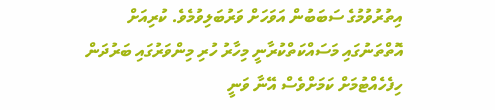އިތުރުވުމުގެ ސަބަބުން އަވަހަށް ވަރުބަލިވުމެވެ. ކުރިއަށް އޮތްތަނުގައި މަސައްކަތްކުރާނީ މިހާރު ހުރި މިންވަރުގައި ބަރުދަން ހިފެހެއްޓުމަށް ކަމަށްވެސް އޭނާ ވަނީ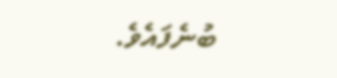ބުނެފައެވެ.